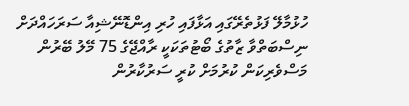ހުޅުމާލޭ ފަޅުތެރޭގައި އަޅާފައި ހުރި އިންޑޮނޭޝިއާ ސަރަހައްދަށް ނިސްބަތްވާ ޒާތުގެ ބޯޓުތަކަކީ ރާއްޖޭގެ 75 މޭލު ބޭރުން މަސްވެރިކަން ކުރުމަށް ކުރީ ސަރުކާރުން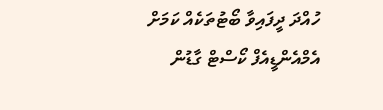ހުއްދަ ދީފައިވާ ބޯޓުތަކެއް ކަމަށް އެމްއެންޑީއެފް ކޯސްޓް ގާޑުން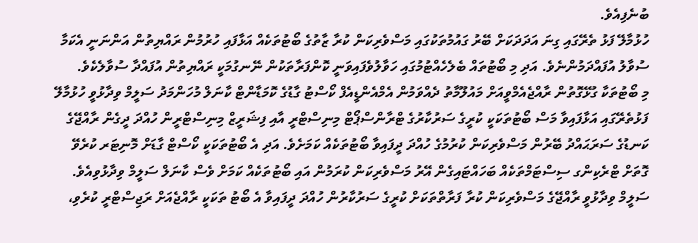ބުނެފިއެވެ.
ހުޅުމާލޭ ފަޅު ތެރޭގައި ގިނަ އަދަދަކަށް ބޭރު ގައުމުތަކުގައި މަސްވެރިކަން ކުރާ ޒާތުގެ ބޯޓުތަކެއް އަޅާފައި ހުރުމުން ރައްޔިތުން އަންނަނީ އެކަމާ ސުވާލު އުފައްދަމުންނެވެ. އަދި މި ބޯޓުތައް ބެލެހެއްޓުމުގައި ހަވާލުވެފައިވަނީ ކޮންފަރާތަކުން ނޭނގުމަކީ ރައްޔިތުން އުފައްދާ ސުވާލެކެވެ.
މި ބޯޓުތަކާ ގުޅޭގޮތުން ރާއްޖެއެމްވީއަށް މައުލޫމާތު ދެއްވަމުން އެމްއެންޑީއެފް ކޯސްޓު ގާޑުގެ ކޮމަޑާންޓް ކާނަލް މުހަންމަދު ސަލީމް ވިދާޅުވީ ހުޅުމާލޭ ފަޅުތެރޭގައި އަޅާފައިވާ މަސް ބޯޓުތަކަކީ ކުރީގެ ސަރުކާރުގެ ޓްރާންސްޕޯޓް މިނިސްޓްރީ އާއި ފިޝަރީޒް މިނިސްޓްރީން ހުއްދަ ދީގެން ރާއްޖޭގެ ކަނޑުގެ ސަރަޙައްދު ބޭރުން މަސްވެރިކަން ކުރުމުގެ ހުއްދަ ދީފައިވާ ބޯޓުތަކެއް ކަމަށެވެ. އަދި އެ ބޯޓުތަކަކީ ކޯސްޓް ގާޑަށް މޮނިޓަރ ކުރެވޭ ގޮތަށް ޓްރެކިންގ ސިސްޓަމްތަކެއް ބަހައްޓައިގެން އޭރު މަސްވެރިކަން ކުރަމުން އައި ބޯޓުތަކެއް ކަމަށް ވެސް ކާނަލް ސަލީމް ވިދާޅުވިއެވެ.
ސަލީމް ވިދާޅުވީ ރާއްޖޭގެ މަސްވެރިކަން ކުރާ ފަރާތްތަކަށް ކުރީގެ ސަރުކާރުން ހުއްދަ ދީފައިވާ އެ ބޯޓު ތަކަކީ ރާއްޖެއަށް ރަޖިސްޓްރީ ކުރެވި،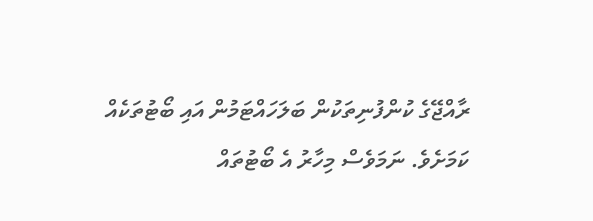ރާއްޖޭގެ ކުންފުނިތަކުން ބަލަހައްޓަމުން އައި ބޯޓުތަކެއް ކަމަށެވެ. ނަމަވެސް މިހާރު އެ ބޯޓުތައް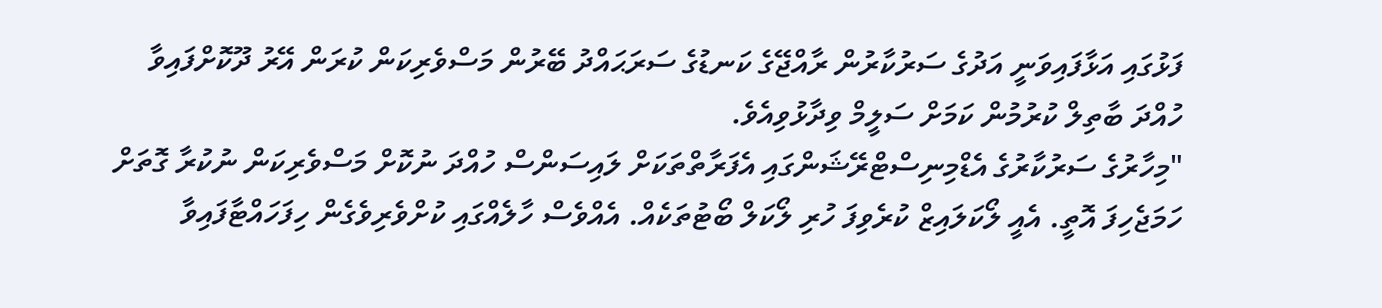ފަޅުގައި އަޅާފައިވަނީ އަދުގެ ސަރުކާރުން ރާއްޖޭގެ ކަނޑުގެ ސަރަޙައްދު ބޭރުން މަސްވެރިކަން ކުރަން އޭރު ދޫކޮށްފައިވާ ހުއްދަ ބާތިލް ކުރުމުން ކަމަށް ސަލީމް ވިދާޅުވިއެވެ.
"މިހާރުގެ ސަރުކާރުގެ އެޑްމިނިސްޓްރޭޝަންގައި އެފަރާތްތަކަށް ލައިސަންސް ހުއްދަ ނުކޮށް މަސްވެރިކަން ނުކުރާ ގޮތަށް ހަމަޖެހިފަ އޮތީ. އެއީ ލޯކަލައިޒް ކުރެވިފަ ހުރި ލޯކަލް ބޯޓުތަކެއް. އެއްވެސް ހާލެއްގައި ކުށްވެރިވެގެން ހިފަހައްޓާފައިވާ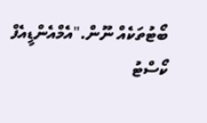ބޯޓުތަކެއް ނޫން."އެމްއެންޑީއެފް ކޯސްޓު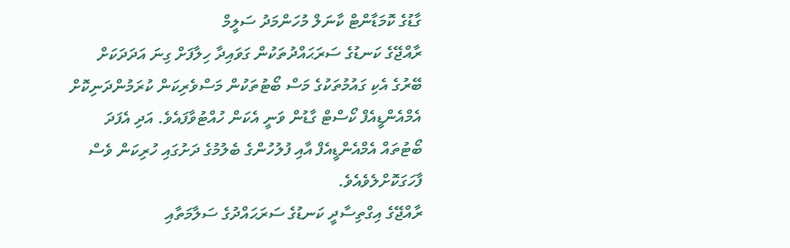ގާޑުގެ ކޮމަޑާންޓް ކާނަލް މުހަންމަދު ސަލީމް
ރާއްޖޭގެ ކަނޑުގެ ސަރަޙައްދުތަކުން ގަވައިދާ ހިލާފަށް ގިނަ އަދަދަކަށް ބޭރުގެ އެކި ގައުމުތަކުގެ މަސް ބޯޓުތަކުން މަސްވެރިކަން ކުރަމުންދަނިކޮށް އެމްއެންޑީއެފް ކޯސްޓް ގާޑުން ވަނީ އެކަން ހުއްޓުވާފައެވެ. އަދި އެފަދަ ބޯޓުތައް އެމްއެންޑީއެފް އާއި ފުލުހުންގެ ބެލުމުގެ ދަށުގައި ހުރިކަން ވެސް ފާހަގަކޮށްލެވެއެވެ.
ރާއްޖޭގެ އިގްތިސާދީ ކަނޑުގެ ސަރަޙައްދުގެ ސަލާމަތާއި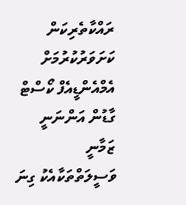ރައްކާތެރިކަން ކަށަވަރުކުރުމަށް އެމްއެންޑީއެފް ކޯސްޓް ގާޑުން އަންނަނީ ޒަމާނީ ވަސީލަތްތަކާއެކު ގިނަ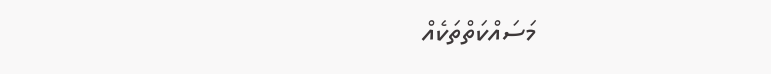މަސައްކަތްތަކެއް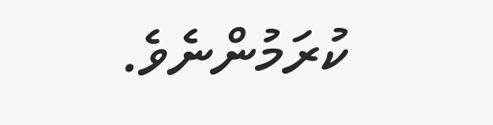ކުރަމުންނެވެ.